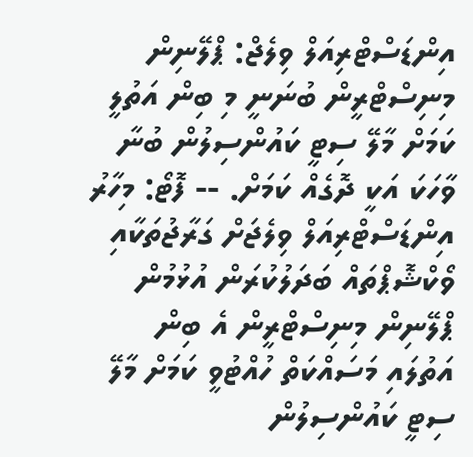އިންޑަސްޓްރިއަލް ވިލެޖް: ޕްލޭނިން މިނިސްޓްރީން ބުނަނީ މި ބިން އަތުލީ ކަމަށް މާލޭ ސިޓީ ކައުންސިލުން ބުނާ ވާހަކަ އަކީ ދޮގެއް ކަމަށް. -- ފޮޓޯ: މިހާރު
އިންޑަސްޓްރިއަލް ވިލެޖަށް ގަރާޖުތަކާއި ވޯކްޝޮޕްތައް ބަދަލުކުރަން އުޅުމުން ޕްލޭނިން މިނިސްޓްރީން އެ ބިން އަތުލައި މަސައްކަތް ހުއްޓުވީ ކަމަށް މާލޭ ސިޓީ ކައުންސިލުން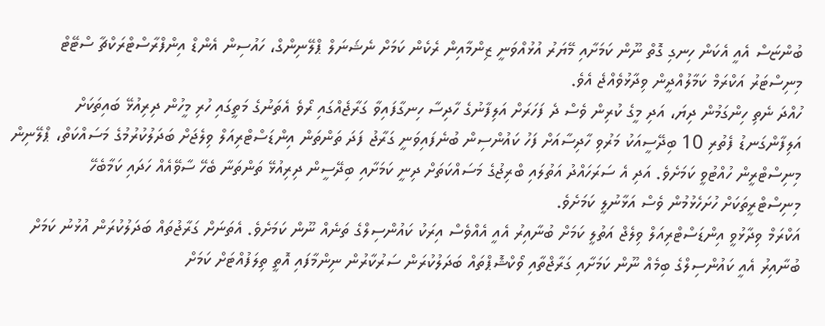ބުންޏަސް އެއީ އެކަން ހިނގި ގޮތް ނޫން ކަމަށާއި މޭޔަރު އުޅުއްވަނީ ޒިންމާއިން ރެކެން ކަމަށް ނެޝަނަލް ޕްލޭނިންގް، ހައުސިން އެންޑް އިންފްރާސްޓްރަކްޗާ ސްޓޭޓް މިނިސްޓަރު އަކްރަމް ކަމާލުއްދީން ވިދާޅުވެއްޖެ އެވެ.
ހުއްދަ ނެތި ހިންގަމުން ދިޔަ، އަދި މީގެ ކުރިން ވެސް ދެ ފަހަރަށް އަލިފާނުގެ ހާދިސާ ހިނގާފައިވާ ގަރާޖެއްގައި ރޯވެ އެތަނުގެ މަތީގައި ހުރި މީހުން ދިރިއުޅޭ ބައިތަކަށް އަލިފާންގަނޑު ފެތުރި 10 ބިދޭސީއަކު މަރުވި ހާދިސާއަށް ފަހު ކައުންސިން ބުނެފައިވަނީ ގަރާޖު ފަދަ ތަންތަން އިންޑަސްޓްރިއަލް ވިލެޖަށް ބަދަލުކުރުމުގެ މަސައްކަތް، ޕްލޭނިން މިނިސްޓްރީން ހުއްޓުވީ ކަމަށެވެ. އަދި އެ ސަރަހައްދު އަތުލައި ބްރިޖުގެ މަސައްކަތަށް ދިނީ ކަމަށާއި ބިދޭސީން ދިރިއުޅޭ ތަންތަނާ ބެހޭ ސާވޭއެއް ހަދައި ކަމާބެހޭ މިނިސްޓްރީތަކަށް ހުށަހެޅުމުން ވެސް އަޅާނުލީ ކަމަށެވެ.
އަކްރަމް ވިދާޅުވީ އިންޑަސްޓްރިއަލް ވިލެޖް އަތުލީ ކަމަށް ބުނާއިރު އެއީ އެއްވެސް އިރަކު ކައުންސިލްގެ ތަނެއް ނޫން ކަމަށެވެ. އެތަނަށް ގަރާޖުތައް ބަދަލުކުރަން އުޅުނު ކަމަށް ބުނާއިރު އެއީ ކައުންސިލްގެ ބިމެއް ނޫން ކަމަށާއި ގަރާޖްތާއި ވޯކްޝޮޕްތައް ބަދަލުކުރަން ސަރުކާރުން ނިންމާފައި އޮތީ ތިލަފުއްޓަށް ކަމަށް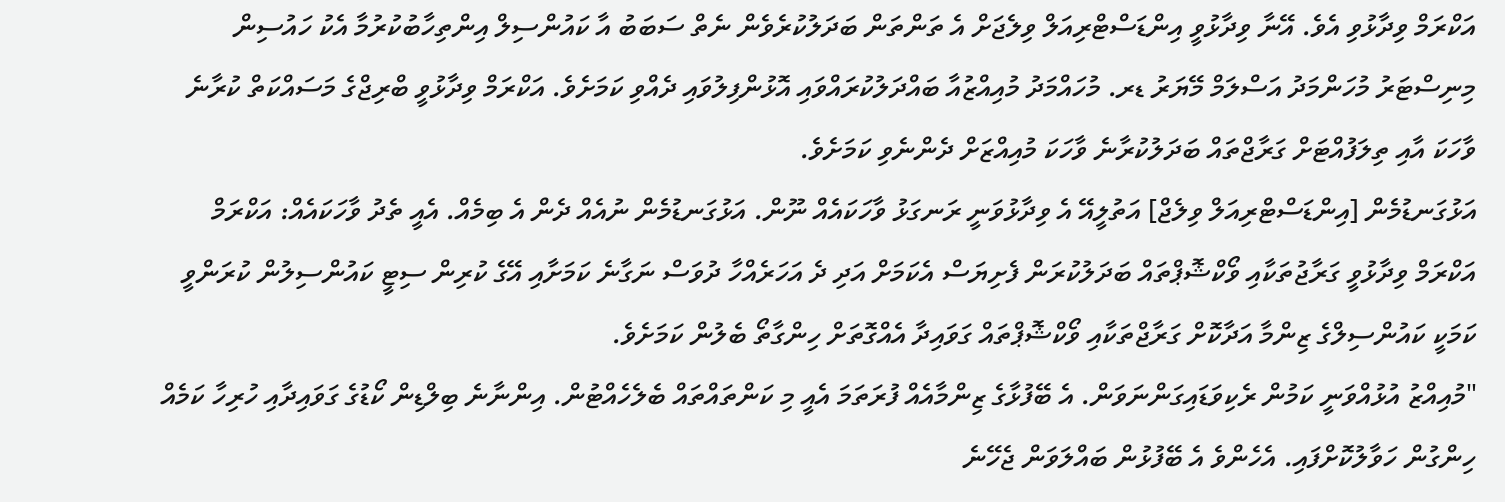އަކްރަމް ވިދާޅުވި އެވެ. އޭނާ ވިދާޅުވީ އިންޑަސްޓްރިއަލް ވިލެޖަށް އެ ތަންތަން ބަދަލުކުރެވެން ނެތް ސަބަބު އާ ކައުންސިލް އިންތިހާބުކުރުމާ އެކު ހައުސިން މިނިސްޓަރު މުހަންމަދު އަސްލަމް މޭޔަރު ޑރ. މުހައްމަދު މުއިއްޒުއާ ބައްދަލުކުރައްވައި އޮޅުންފިލުވައި ދެއްވި ކަމަށެވެ. އަކްރަމް ވިދާޅުވީ ބްރިޖްގެ މަސައްކަތް ކުރާނެ ވާހަކަ އާއި ތިލަފުއްޓަށް ގަރާޖްތައް ބަދަލުކުރާނެ ވާހަކަ މުއިއްޒަށް ދެންނެވި ކަމަށެވެ.
އަޅުގަނޑުމެން [އިންޑަސްޓްރިއަލް ވިލެޖް] އަތުލީއޭ އެ ވިދާޅުވަނީ ރަނގަޅު ވާހަކައެއް ނޫން. އަޅުގަނޑުމެން ނުއެއް ދެން އެ ބިމެއް. އެއީ ތެދު ވާހަކައެއް: އަކްރަމް
އަކްރަމް ވިދާޅުވީ ގަރާޖުތަކާއި ވޯކްޝޮޕްތައް ބަދަލުކުރަން ފެށިޔަސް އެކަމަށް އަދި ދެ އަހަރެއްހާ ދުވަސް ނަގާނެ ކަމަށާއި އޭގެ ކުރިން ސިޓީ ކައުންސިލުން ކުރަންވީ ކަމަކީ ކައުންސިލްގެ ޒިންމާ އަދާކޮށް ގަރާޖްތަކާއި ވޯކްޝޮޕްތައް ގަވައިދާ އެއްގޮތަށް ހިންގާތޯ ބެލުން ކަމަށެވެ.
"މުއިއްޒު އުޅުއްވަނީ ކަމުން ރެކިވަޑައިގަންނަވަން. އެ ބޭފުޅާގެ ޒިންމާއެއް ފުރަތަމަ އެއީ މި ކަންތައްތައް ބެލެހެއްޓުން. އިންނާނެ ބިލްޑިން ކޯޑުގެ ގަވައިދާއި ހުރިހާ ކަމެއް ހިންގުން ހަވާލުކޮށްފައި. އެހެންވެ އެ ބޭފުޅުން ބައްލަވަން ޖެހޭނެ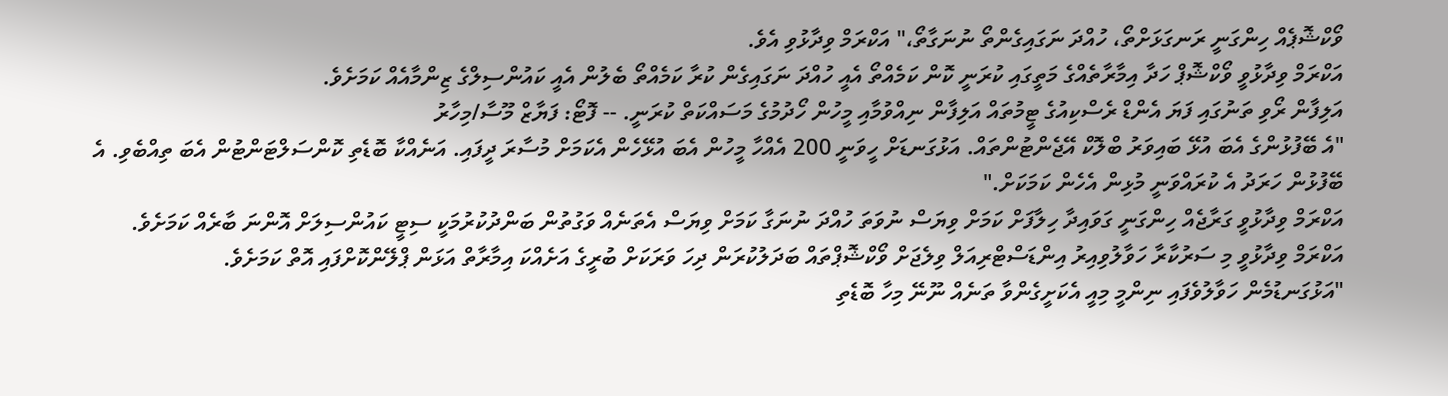ވޯކްޝޮޕެއް ހިންގަނީ ރަނގަޅަށްތޯ، ހުއްދަ ނަގައިގެންތޯ ނުނަގާތޯ،" އަކްރަމް ވިދާޅުވި އެވެ.
އަކްރަމް ވިދާޅުވީ ވޯކްޝޮޕް ހަދާ އިމާރާތެއްގެ މަތީގައި ކުރަނީ ކޮން ކަމެއްތޯ އެއީ ހުއްދަ ނަގައިގެން ކުރާ ކަމެއްތޯ ބެލުން އެއީ ކައުންސިލްގެ ޒިންމާއެއް ކަމަށެވެ.
އަލިފާން ރޯވި ތަނުގައި ފަޔަ އެންޑް ރެސްކިއުގެ ޓީމުތައް އަލިފާން ނިއްވުމާއި މީހުން ހޯދުމުގެ މަސައްކަތް ކުރަނީ. -- ފޮޓޯ: ފަޔާޒް މޫސާ/މިހާރު
"އެ ބޭފުޅުންގެ އެބަ އުޅޭ ބައިވަރު ބްލޮކް އޭޖެންޓުންތައް. އަޅުގަނޑަށް ހީވަނީ 200 އެއްހާ މީހުން އެބަ އުޅޭހެން އެކަމަށް މުސާރަ ދީފައި. އަނެއްކާ ބޮޑެތި ކޮންސަލްޓަންޓުން އެބަ ތިއްބެވި. އެ ބޭފުޅުން ހަރަދު އެ ކުރައްވަނީ މުޅިން އެހެން ކަމަކަށް."
އަކްރަމް ވިދާޅުވީ ގަރާޖެއް ހިންގަނީ ގަވައިދާ ހިލާފަށް ކަމަށް ވިޔަސް ނުވަތަ ހުއްދަ ނުނަގާ ކަމަށް ވިޔަސް އެތަނެއް ވަގުތުން ބަންދުކުރުމަކީ ސިޓީ ކައުންސިލަށް އޮންނަ ބާރެއް ކަމަށެވެ.
އަކްރަމް ވިދާޅުވީ މި ސަރުކާރާ ހަވާލުވިއިރު އިންޑަސްޓްރިއަލް ވިލެޖަށް ވޯކްޝޮޕްތައް ބަދަލުކުރަން ދިހަ ވަރަކަށް ބުރީގެ އަށެއްކަ އިމާރާތް އަޅަން ޕްލޭންކޮށްފައި އޮތް ކަމަށެވެ.
"އަޅުގަނޑުމެން ހަވާލުވެފައި ނިންމީ މިއީ އެކަށީގެންވާ ތަނެއް ނޫނޭ މިހާ ބޮޑެތި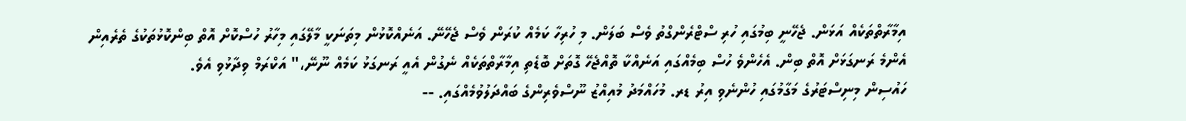އިމާރާތްތަކެއް އަޅަން. ޖެހޭނީ ބިމުގައި ހުރި ސްޓްރެންގްތު ވެސް ބަލަން. މި ހުރިހާ ކަމެއް ކުރަން ވެސް ޖެހޭނޭ. އަނެއްކޮޅުން މިތަނަކީ މާލޭގައި މިހާރު ހުސްކޮށް އޮތް ބިންކޮޅުތަކުގެ ތެރެއިން އެންމެ ރަނގަޅަށް އޮތް ބިން. އެހެންވެ ހުސް ބިމެއްގައި އަނެއްކާ ތޮއްޖެހޭ ގޮތަށް ބޮޑެތި އިމާރާތްތަކެއް ނެގުން އެއީ ރަނގަޅު ކަމެއް ނޫނޭ،" އަކްރަމް ވިދާޅުވި އެވެ.
ހައުސިން މިނިސްޓަރުގެ މަގާމުގައި ހުންނެވި އިރު ޑރ. މުހައްމަދު މުއިއްޒު ނޫސްވެރިންގެ ބައްދަލުވުމެއްގައި. --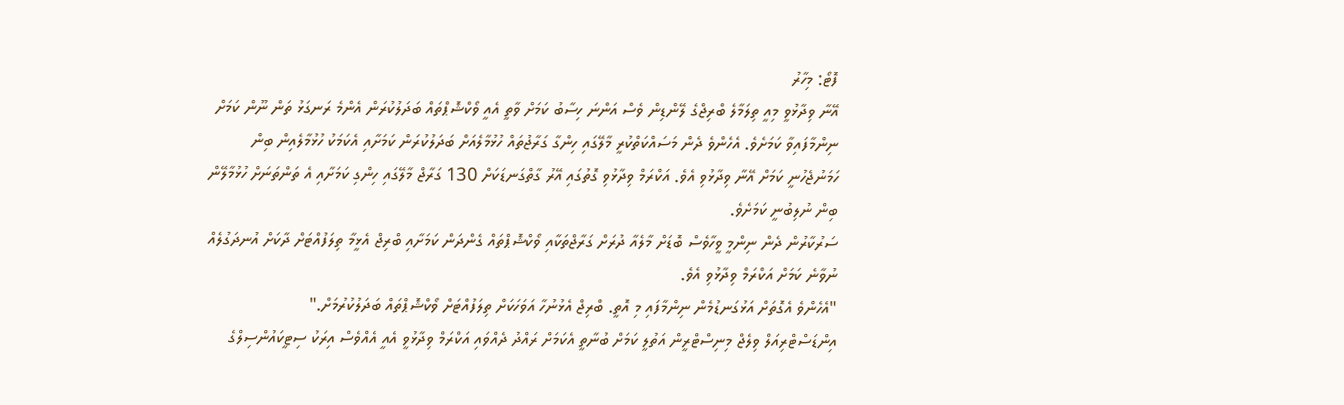ފޮޓޯ: މިހާރު
އޭނާ ވިދާޅުވީ މިއީ ތިލަމާލެ ބްރިޖްގެ ލޭންޑިން ވެސް އަންނަ ހިސާބު ކަމަށް ވާތީ އެއީ ވޯކްޝޮޕްތައް ބަދަލުކުރަން އެންމެ ރަނގަޅު ތަން ނޫން ކަމަށް ނިންމާފައިވާ ކަމަށެވެ. އެހެންވެ ދެން މަސައްކަތްކުރީ މާލޭގައި ހިންގާ ގަރާޖުތައް ހުޅުމާލެއަށް ބަދަލުކުރަން ކަމަށާއި އެކަމަކު ހުޅުމާލެއިން ބިން ހަމަނުޖެހުނީ ކަމަށް އޭނާ ވިދާޅުވި އެވެ. އަކްރަމް ވިދާޅުވި ގޮތުގައި އޭރު ގާތްގަނޑަކަށް 130 ގަރާޖް މާލޭގައި ހިންގި ކަމަށާއި އެ ތަންތަނަށް ހުޅުމާލޭން ބިން ނުލިބުނީ ކަމަށެވެ.
ސަރުކާރުން ދެން ނިންމީ ވީހާވެސް ބޮޑަށް މާލެއާ ދުރަށް ގަރާޖްތަކާއި ވޯކްޝޮޕްތައް ގެންދަން ކަމަށާއި ބްރިޖް އެޅީމާ ތިލަފުއްޓަށް ދާކަށް އުނދަގުލެއް ނުވާނެ ކަމަށް އަކްރަމް ވިދާޅުވި އެވެ.
"އެހެންވެ އެގޮތަށް އަޅުގަނޑުމެން ނިންމާފައި މި އޮތީ. ބްރިޖް އެޅުނުހާ އަވަހަކަށް ތިލަފުއްޓަށް ވޯކްޝޮޕްތައް ބަދަލުކުރުމަށް."
އިންޑަސްޓްރިއަލް ވިލެޖް މިނިސްޓްރީން އަތުލީ ކަމަށް ބުނާތީ އެކަމަށް ރައްދު ދެއްވައި އަކްރަމް ވިދާޅުވީ އެއީ އެއްވެސް އިރަކު ސިޓީކައުންސިލްގެ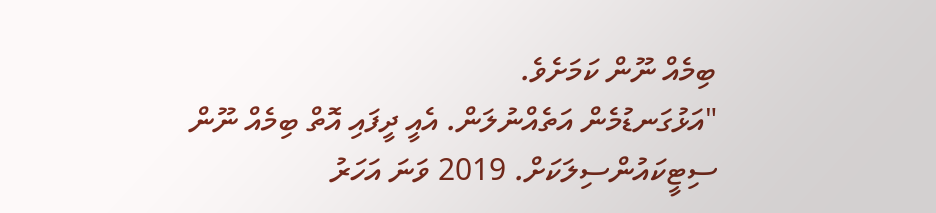ބިމެއް ނޫން ކަމަށެވެ.
"އަޅުގަނޑުމެން އަތެއްނުލަން. އެއީ ދީފައި އޮތް ބިމެއް ނޫން ސިޓީކައުންސިލަކަށް. 2019 ވަނަ އަހަރު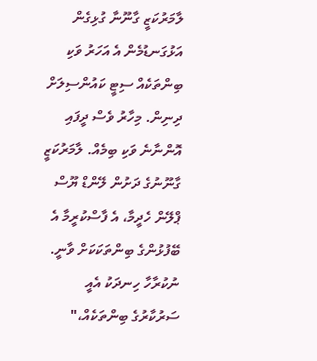ލާމަރުކަޒީ ގާނޫނާ ގުޅިގެން އަޅުގަނޑުމެން އެ އަހަރު ވަކި ބިންތަކެއް ސިޓީ ކައުންސިލަށް ދިނިން. މިހާރު ވެސް ދީފައި އޮންނާނެ ވަކި ބިމެއް. ލާމަރުކަޒީ ގާނޫނުގެ ދަށުން ލޭންޑް ޔޫސް ޕްލޭން ހެދީމާ، އެ ފާސްކުރީމާ އެ ބޭފުޅުންގެ ބިންތަކަކަށް ވާނީ. ނުކުރާހާ ހިނދަކު އެއީ ސަރުކާރުގެ ބިންތަކެއް،"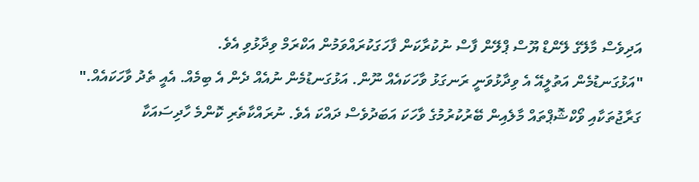އަދިވެސް މާލޭގެ ލޭންޑް ޔޫސް ޕްލޭން ފާސް ނުކުރާކަން ފާހަގަކުރައްވަމުން އަކްރަމް ވިދާޅުވި އެވެ.
"އަޅުގަނޑުމެން އަތުލީއޭ އެ ވިދާޅުވަނީ ރަނގަޅު ވާހަކައެއް ނޫން. އަޅުގަނޑުމެން ނުއެއް ދެން އެ ބިމެއް. އެއީ ތެދު ވާހަކައެއް."
ގަރާޖުތަކާއި ވޯކްޝޮޕްތައް މާލެއިން ބޭރުކުރުމުގެ ވާހަކަ އަބަދުވެސް ދައްކަ އެވެ. ނުރައްކާތެރި ކޮންމެ ހާދިސައަކާ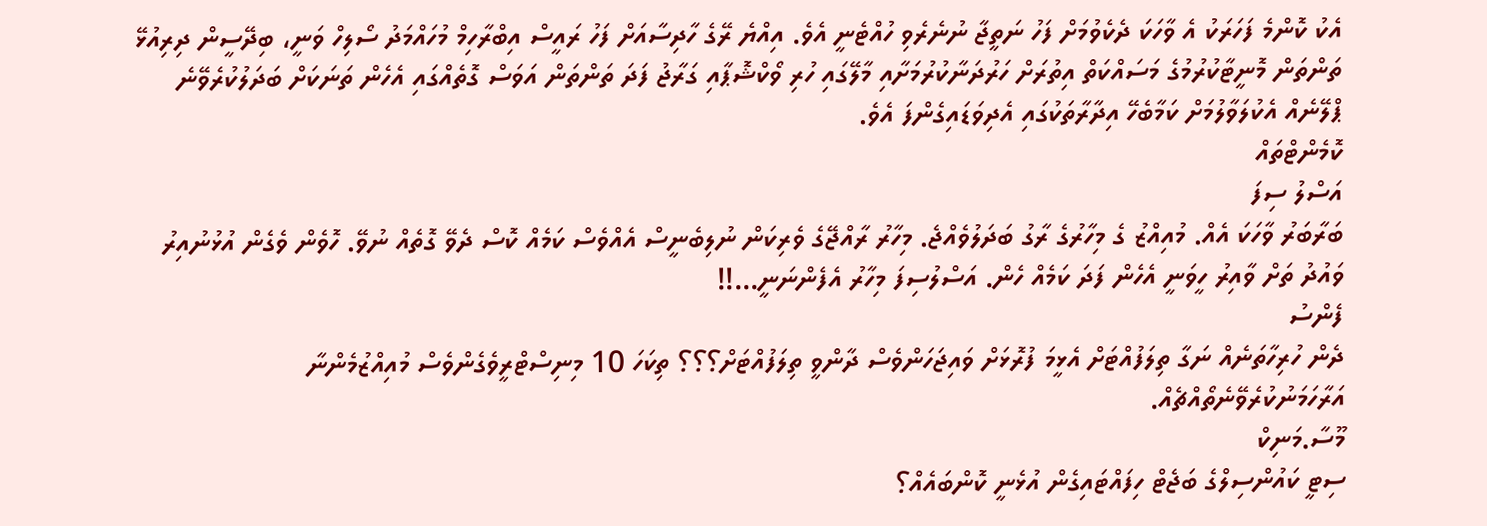އެކު ކޮންމެ ފަހަރަކު އެ ވާހަކަ ދެކެވުމަށް ފަހު ނަތީޖާ ނުނެރެވި ހުއްޓެނީ އެވެ. އިއްޔެ ރޭގެ ހާދިސާއަށް ފަހު ރައީސް އިބްރާހިމް މުހައްމަދު ސޯލިހް ވަނީ، ބިދޭސީން ދިރިއުޅޭ ތަންތަން މޮނީޓާކުރުމުގެ މަސައްކަތް އިތުރަށް ހަރުދަނާކުރުމަށާއި މާލޭގައި ހުރި ވޯކްޝޮޕާއި ގަރާޖު ފަދަ ތަންތަން އަވަސް ގޮތެއްގައި އެހެން ތަނަކަށް ބަދަލުކުރެވޭނެ ޕްލޭނެއް އެކުލަވާލުމަށް ކަމާބެހޭ އިދާރާތަކުގައި އެދިވަޑައިގެންފަ އެވެ.
ކޮމެންޓްތައް
އަސްލު ސިފަ
ބަރާބަރު ވާހަކަ އެއް. މުއިއްޒު ގެ މިހާރުގެ ރާގު ބަދަލުވެއްޖެ. މިހާރު ރާއްޖޭގެ ވެރިކަން ނުލިބެނީސް އެއްވެސް ކަމެއް ކޮސް ދެވޭ ގޮތެއް ނުވޭ. ހޮވެން ވެގެން އުޅުނުއިރު ވައުދު ތަށް ވާއިރު ހީވަނީ އެހެން ފަދަ ކަމެއް ހެން. އަސްލުސިފަ މިހާރު އެފެންނަނީ...!!
ފެންސު
ދެން ހުރިހާތަނެއް ނަގާ ތިލަފުއްޓަށް އެޅީމަ ފުރޮޅަށް ވައިޖަހަންވެސް ދާންވީ ތިލަފުއްޓަށް؟؟؟ ތިކަހަ 10 މިނިސްޓްރީވެގެންވެސް މުއިއްޒުމެންނާ އަރާހަމަނުކުރެވޭނެތޯއްޗެއް.
މޫސާ.މަނިކް
ސިޓީ ކައުންސިލްގެ ބަޖެޓް ހިފައްޓައިގެން އުޅެނީ ކޮންބައެއް؟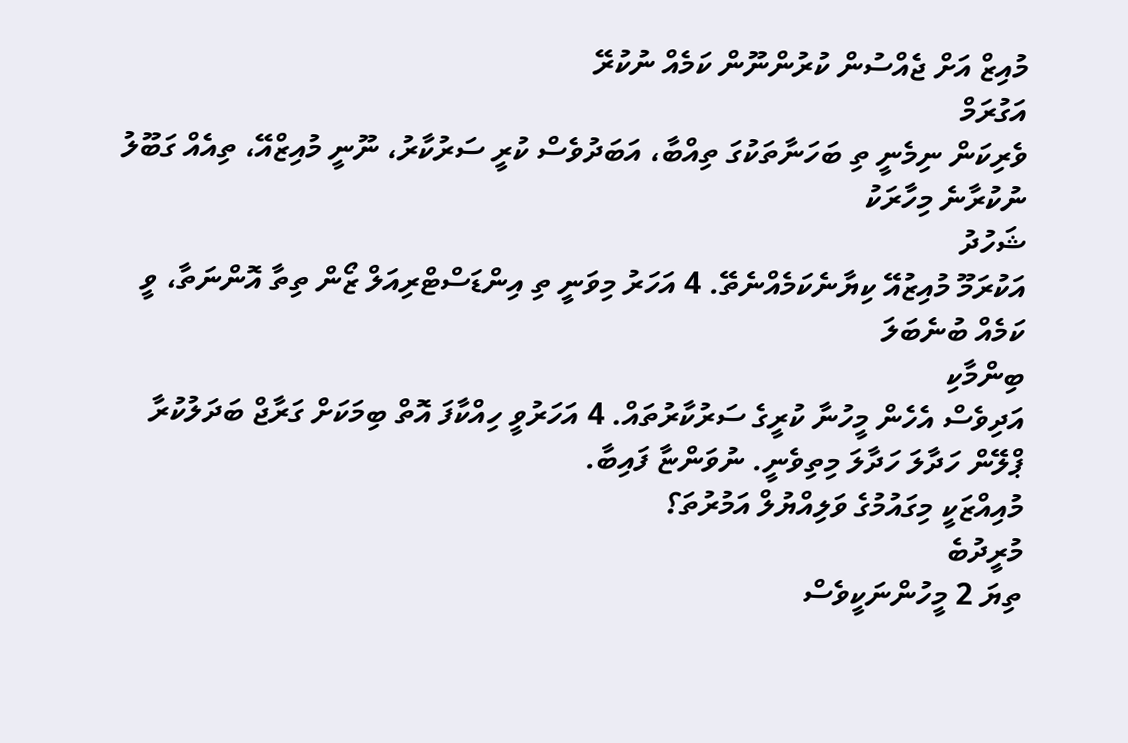މުއިޒް އަށް ޖެއްސުން ކުރުންނޫން ކަމެއް ނުކުރޭ
އަގުރަމް
ވެރިކަން ނިމެނީ ތި ބަހަނާތަކުގަ ތިއްބާ، އަބަދުވެސް ކުރީ ސަރުކާރު، ނޫނީ މުއިޒްއޭ، ތިއެއް ގަބޫލު ނުކުރާނެ މިހާރަކު
ޝަހުދު
އަކުރަމޫ މުއިޒުއޭ ކިޔާނެކަމެއްނެތޭ. 4 އަހަރު މިވަނީ ތި އިންޑަސްޓްރިއަލް ޒޯން ތިތާ އޮންނަތާ، ވީ ކަމެއް ބުނެބަލަ
ބިންމާކި
އަދިވެސް އެހެން މީހުނާ ކުރީގެ ސަރުކާރުތައް. 4 އަހަރުވީ ހިއްކާފަ އޮތް ބިމަކަށް ގަރާޖް ބަދަލުކުރާ ޕްލޭން ހަދާލަ ހަދާލަ މިތިވެނީ. ނުވަންޏާ ފައިބާ.
މުއިއްޒަކީ މިގައުމުގެ ވަލިއްޔުލް އަމުރުތަ؟
މުރީދުބެ
ތިޔަ 2 މީހުންނަކީވެސް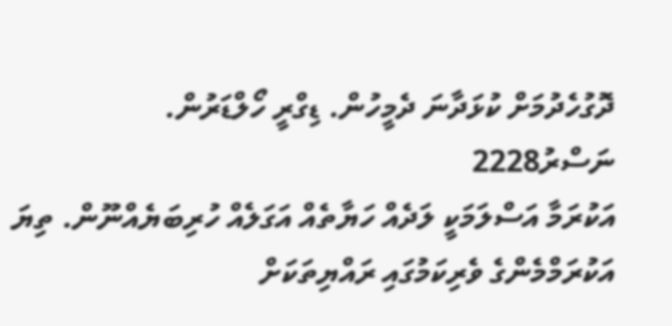ދޮގުހެދުމަށް ކުޅަދާނަ ދެމީހުން. ޑިގްރީ ހޯލްޑަރުން.
ނަސްރު2228
އަކުރަމާ އަސްލަމަކީ ލަދެއް ހަޔާތެއް އަގަލެއް ހުރިބަޔެއްނޫން. ތިޔަ އަކުރަމްމެންގެ ވެރިކަމުގައި ރައްޔިތަކަށް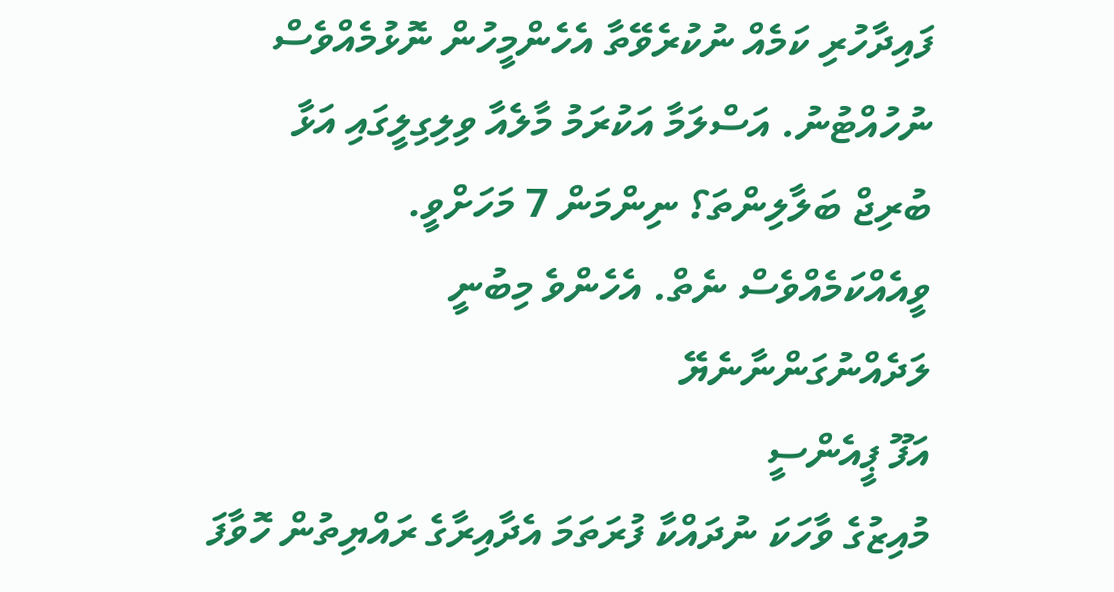ފައިދާހުރި ކަމެއް ނުކުރެވޭތާ އެހެންމީހުން ނޮޅުމެއްވެސް ނުހުއްޓުނު. އަސްލަމާ އަކުރަމު މާލެއާ ވިލިގިލީގައި އަޅާ ބުރިޖް ބަލާލިންތަ؟ ނިންމަން 7 މަހަށްވީ. ވީއެއްކަމެއްވެސް ނެތް. އެހެންވެ މިބުނީ ލަދެއްނުގަންނާނެޔޭ
އަފޫ ޕީއެންސީ
މުއިޒުގެ ވާހަކަ ނުދައްކާ ފުރަތަމަ އެދާއިރާގެ ރައްޔިތުން ހޮވާފަ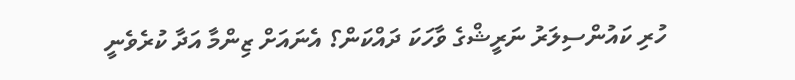ހުރި ކައުންސިލަރު ނަރީޝްގެ ވާހަކަ ދައްކަން؟ އެނައަށް ޒިންމާ އަދާ ކުރެވެނީ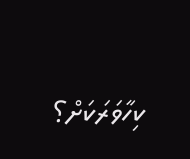ކިހާވަރަކަށް؟